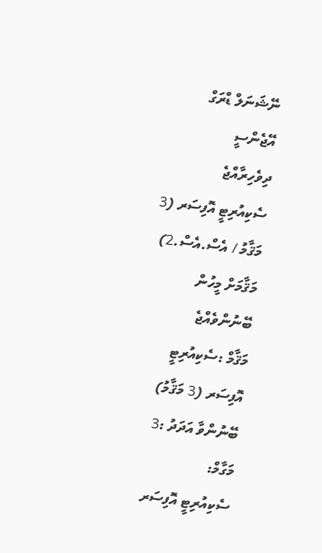ނޭޝަނަލް ޑްރަގް އޭޖެންސީ
ދިވެހިރާއްޖެ
ސެކިއުރިޓީ އޮފިސަރ (3 މަޤާމު / އެސް.އެސް.2) މަޤާމަށް މީހުން ބޭނުންވެއްޖެ
މަޤާމް :ސެކިއުރިޓީ އޮފިސަރ (3 މަޤާމު)
ބޭނުންވާ އަދަދު :3
މަގާމް:
ސެކިއުރިޓީ އޮފިސަރ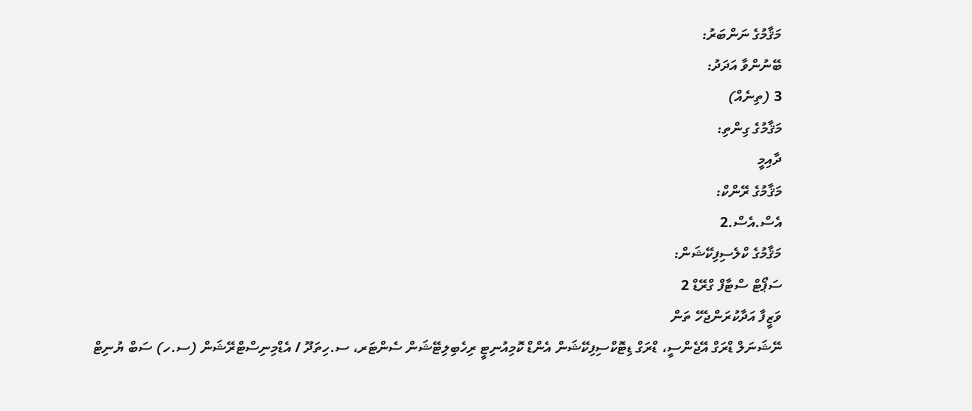މަޤާމުގެ ނަންބަރު:
ބޭނުންވާ އަދަދު:
3 (ތިނެއް)
މަޤާމުގެ ގިންތި:
ދާއިމީ
މަޤާމުގެ ރޭންކް:
އެސް.އެސް.2
މަޤާމުގެ ކްލެސިފިކޭޝަން:
ސަޕޯޓް ސްޓާފް ގްރޭޑް 2
ވަޒީފާ އަދާކުރަންޖެހޭ ތަން
ނޭޝަނަލް ޑްރަގް އޭޖެންސީ، ޑްރަގް ޑިޓޮކްސިފިކޭޝަން އެންޑް ކޮމިއުނިޓީ ރިހެބިލިޓޭޝަން ސެންޓަރ، ސ.ހިތަދޫ / އެޑްމިނިސްޓްރޭޝަން (ސ.ހ) ސަބް ޔުނިޓް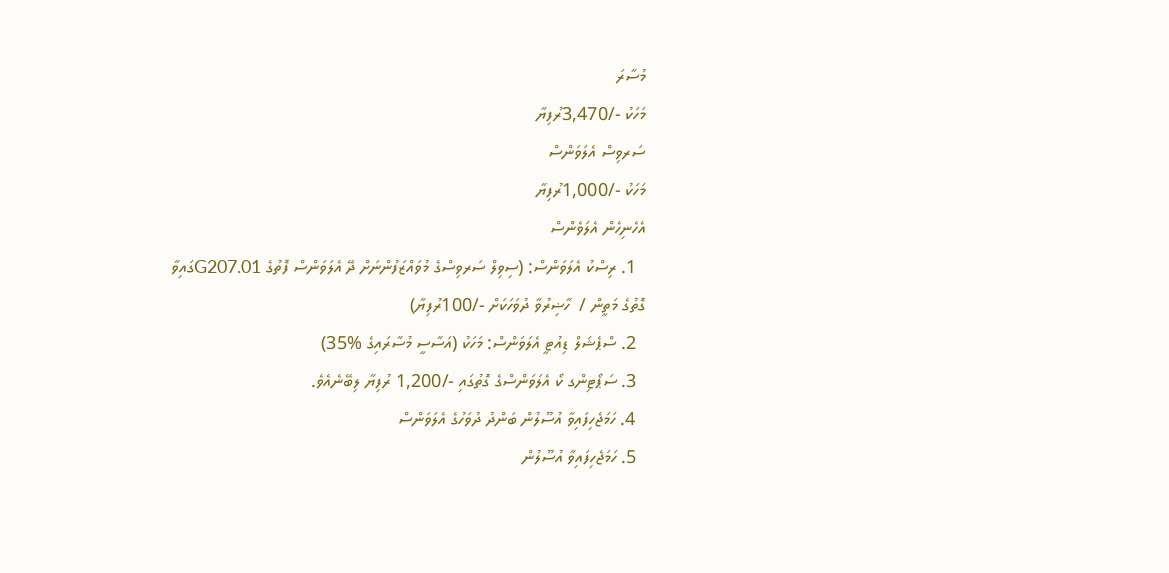މުސާރަ
މަހަކު -/3,470ރުފިޔާ
ސަރވިސް އެލަވަންސް
މަހަކު -/1,000ރުފިޔާ
އެހެނިހެން އެލަވެންސް
  1. ރިސްކު އެލަވަންސް: (ސިވިލް ސަރވިސްގެ މުވައްޒަފުންނަށް ދޭ އެލަވަންސް ފޮތުގެ G207.01ގައިވާ ގޮތުގެ މަތީން /  ހާޟިރުވާ ދުވަހަކަށް -/100ރުފިޔާ)
  2. ސްޕެޝަލް ޑިއުޓީ އެލަވަންސް: މަހަކު (އަސާސީ މުސާރައިގެ %35)
  3. ސަޕޯޓިންގ ކޯ އެލަވަންސްގެ ގޮތުގައި -/1,200 ރުފިޔާ ލިބޭނެއެވެ.
  4. ހަމަޖެހިފައިވާ އުސޫލުން ބަންދު ދުވަހުގެ އެލަވަންސް
  5. ހަމަޖެހިފައިވާ އުސޫލުން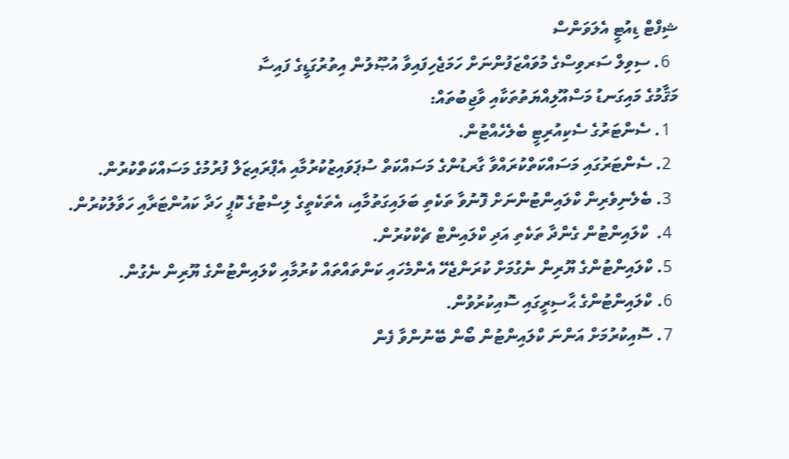ޝިފްޓް ޑިއުޓީ އެލަވަންސް
  6. ސިވިލް ސަރވިސްގެ މުވައްޒަފުންނަށް ހަމަޖެހިފައިވާ އުޞޫލުން އިތުރުގަޑީގެ ފައިސާ
މަޤާމުގެ މައިގަނޑު މަސްއޫލިއްޔަތުތަކާއި ވާޖިބުތައް:
  1. ސެންޓަރުގެ ސެކިއުރިޓީ ބެލެހެއްޓުން.
  2. ސެންޓަރުގައި މަސައްކަތްކުރައްވާ ގާރޑުންގެ މަސައްކަތް ސުޕަވައިޒުކުރުމާއި އެޕްރައިޒަލް ފުރުމުގެ މަސައްކަތްކުރުން.
  3. ބެލެނިވެރިން ކްލައިންޓުންނަށް ފޮނުވާ ތަކެތި ބަލައިގަތުމާއި، އެތަކެތީގެ ލިސްޓުގެ ކޮޕީ ހަދާ ކައުންޓަރާއި ހަވާލުކުރުން.
  4.  ކްލައިންޓުން ގެންދާ ތަކެތި އަދި ކްލައިންޓް ޗެކްކުރުން.
  5. ކްލައިންޓުންގެ ޔޫރިން ނެގުމަށް ކުރަންޖެހޭ އެންމެހައި ކަންތައްތައް ކުރުމާއި ކްލައިންޓުންގެ ޔޫރިން ނެގުން.
  6. ކްލައިންޓުންގެ ޙާސިރީގައި ސޮއިކުރުވުން.
  7. ސޮއިކުރުމަށް އަންނަ ކްލައިންޓުން ބޯން ބޭނުންވާ ފެން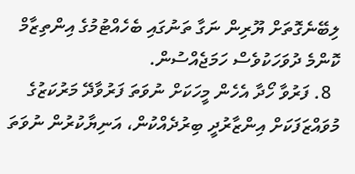ލިބޭނެގޮތަށް ޔޫރިން ނަގާ ތަނުގައި ބެހެއްޓުމުގެ އިންތިޒާމް ކޮންމެ ދުވަހަކުވެސް ހަމަޖެއްސުން.
  8. ފަރުވާ ހޯދާ އެހެން މީހަކަށް ނުވަތަ ފަރުވާދޭ މަރުކަޒުގެ މުވައްޒަފަކަށް އިންޒާރުދީ ބިރުދެއްކުން، އަނިޔާކުރުން ނުވަތަ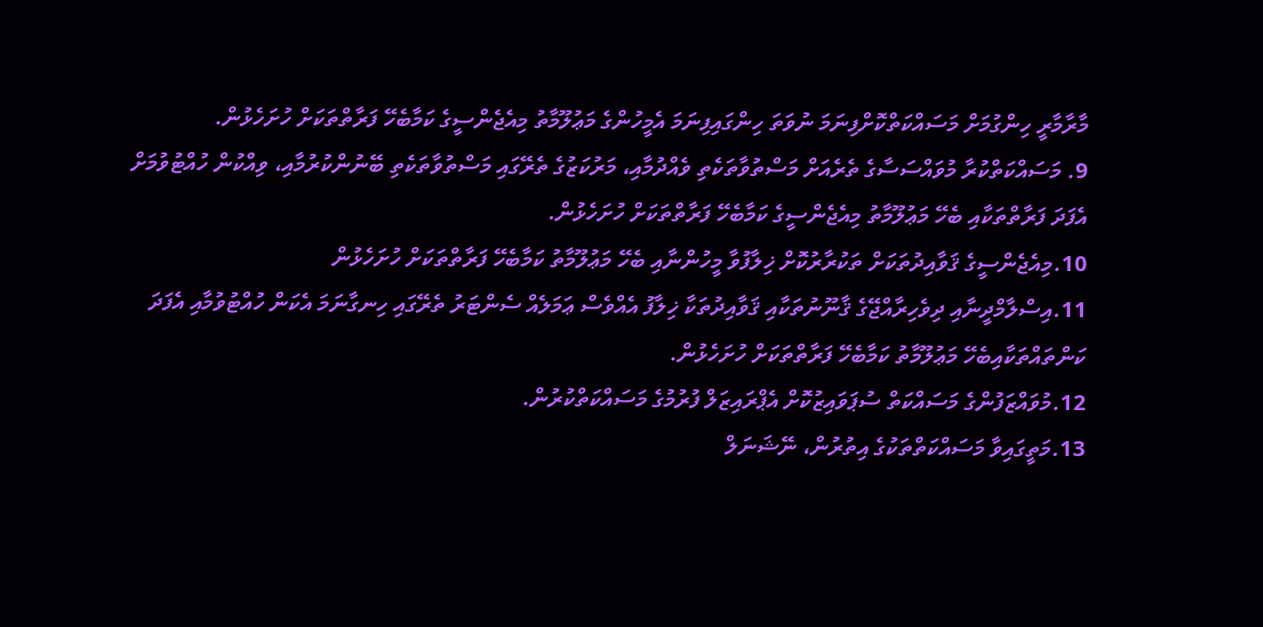މާރާމާރީ ހިންގުމަށް މަސައްކަތްކޮށްފިނަމަ ނުވަތަ ހިންގައިފިނަމަ އެމީހުންގެ މަޢުލޫމާތު މިއެޖެންސީގެ ކަމާބެހޭ ފަރާތްތަކަށް ހުށަހެޅުން.
9. މަސައްކަތްކުރާ މުވައްސަސާގެ ތެރެއަށް މަސްތުވާތަކެތި ވެއްދުމާއި، މަރުކަޒުގެ ތެރޭގައި މަސްތުވާތަކެތި ބޭނުންކުރުމާއި، ވިއްކުން ހުއްޓުވުމަށް އެފަދަ ފަރާތްތަކާއި ބެހޭ މަޢުލޫމާތު މިއެޖެންސީގެ ކަމާބެހޭ ފަރާތްތަކަށް ހުށަހެޅުން.
10.މިއެޖެންސީގެ ޤަވާއިދުތަކަށް ތަކުރާރުކޮށް ޚިލާފުވާ މީހުންނާއި ބެހޭ މަޢުލޫމާތު ކަމާބެހޭ ފަރާތްތަކަށް ހުށަހެޅުން
11.އިސްލާމްދީނާއި ދިވެހިރާއްޖޭގެ ޤާނޫނުތަކާއި ޤަވާއިދުތަކާ ޚިލާފު އެއްވެސް ޢަމަލެއް ސެންޓަރު ތެރޭގައި ހިނގާނަމަ އެކަން ހުއްޓުވުމާއި އެފަދަ ކަންތައްތަކާއިބެހޭ މަޢުލޫމާތު ކަމާބެހޭ ފަރާތްތަކަށް ހުށަހެޅުން.
12.މުވައްޒަފުންގެ މަސައްކަތް ސުޕަވައިޒުކޮށް އެޕްރައިޒަލް ފުރުމުގެ މަސައްކަތްކުރުން.
13.މަތީގައިވާ މަސައްކަތްތަކުގެ އިތުރުން، ނޭޝަނަލް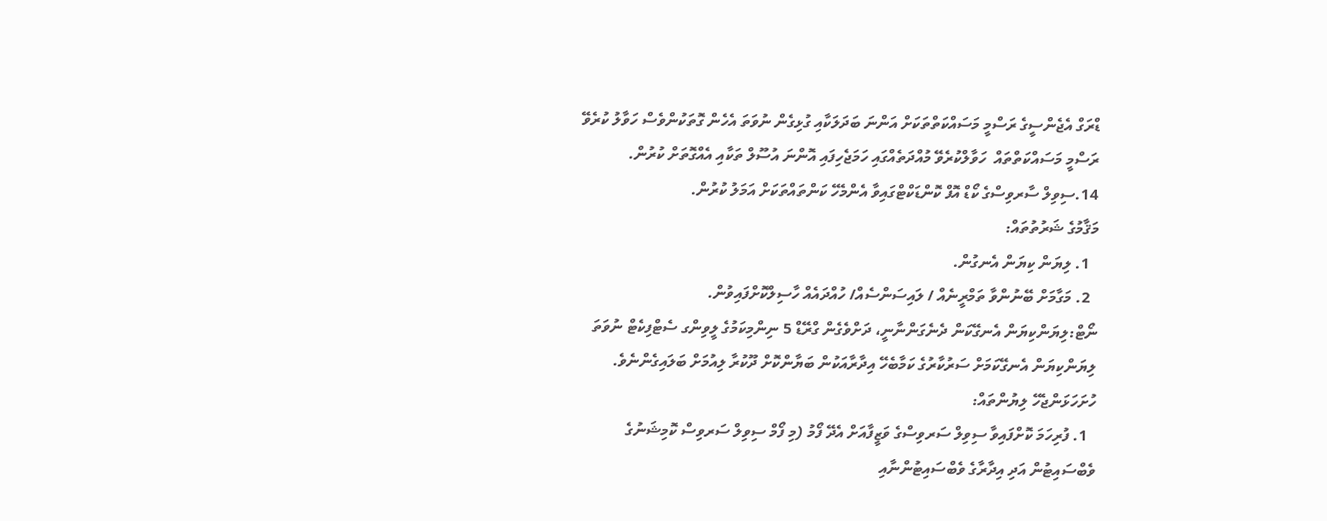ޑްރަގް އެޖެންސީގެ ރަސްމީ މަސައްކަތްތަކަށް އަންނަ ބަދަލަކާއި ގުޅިގެން ނުވަތަ އެހެން ގޮތަކުންވެސް ހަވާލު ކުރެވޭ ރަސްމީ މަސައްކަތްތައް  ހަވާލްކުރެވޭ މުއްދަތެއްގައި ހަމަޖެހިފައި އޮންނަ އުސޫލް ތަކާއި އެއްގޮތަށް ކުރުން.
14.ސިވިލް ސާރވިސްގެ ކޯޑް އޮފް ކޮންޑަކްޓްގައިވާ އެންމެހޭ ކަންތައްތަކަށް އަމަލު ކުރުން.
މަޤާމުގެ ޝަރުތުތައް:
  1. ލިޔަން ކިޔަން އެނގުން.
  2. މަގާމަށް ބޭނުންވާ ތަމްރީނެއް / ލައިސަންސެއް/ ހުއްދައެއް ހާސިލްކޮށްފައިވުން.
ނޯޓް:ލިޔަންކިޔަން އެނގޭކަން ދެނެގަންނާނީ، ދަށްވެގެން ގްރޭޑް 5 ނިންމިކަމުގެ ލީވިންގ ސެޓްފިކެޓް ނުވަތަ ލިޔަންކިޔަން އެނގޭކަމަށް ސަރުކާރުގެ ކަމާބެހޭ އިދާރާއަކުން ބަޔާންކޮށް ދޫކުރާ ލިއުމަށް ބަލައިގެންނެވެ.
ހުށަހަޅަންޖެހޭ ލިޔުންތައް:
  1. ފުރިހަމަ ކޮށްފައިވާ ސިވިލް ސަރވިސްގެ ވަޒީފާއަށް އެދޭ ފޯމު (މި ފޯމް ސިވިލް ސަރވިސް ކޮމިޝަނުގެ ވެބްސައިޓުން އަދި އިދާރާގެ ވެބްސައިޓުންނާއި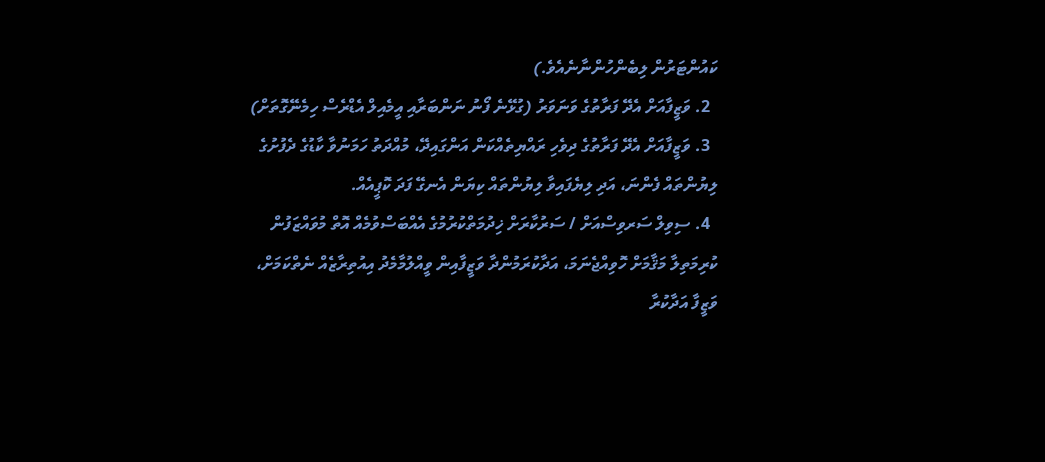ކައުންޓަރުން ލިބެންހުންނާނެއެވެ.)
  2. ވަޒީފާއަށް އެދޭ ފަރާތުގެ ވަނަވަރު (ގުޅޭނެ ފޯނު ނަންބަރާއި އީމެއިލް އެޑްރެސް ހިމެނޭގޮތަށް)
  3. ވަޒީފާއަށް އެދޭ ފަރާތުގެ ދިވެހި ރައްޔިތެއްކަން އަންގައިދޭ، މުއްދަތު ހަމަނުވާ ކާޑުގެ ދެފުށުގެ ލިޔުންތައް ފެންނަ، އަދި ލިޔެފައިވާ ލިޔުންތައް ކިޔަން އެނގޭ ފަދަ ކޮޕީއެއް.
  4. ސިވިލް ސަރވިސްއަށް / ސަރުކާރަށް ޚިދުމަތްކުރުމުގެ އެއްބަސްވުމެއް އޮތް މުވައްޒަފުން ކުރިމަތިލާ މަޤާމަށް ހޮވިއްޖެނަމަ، އަދާކުރަމުންދާ ވަޒީފާއިން ވީއްލުމާމެދު އިއުތިރާޒެއް ނެތްކަމަށް، ވަޒީފާ އަދާކުރާ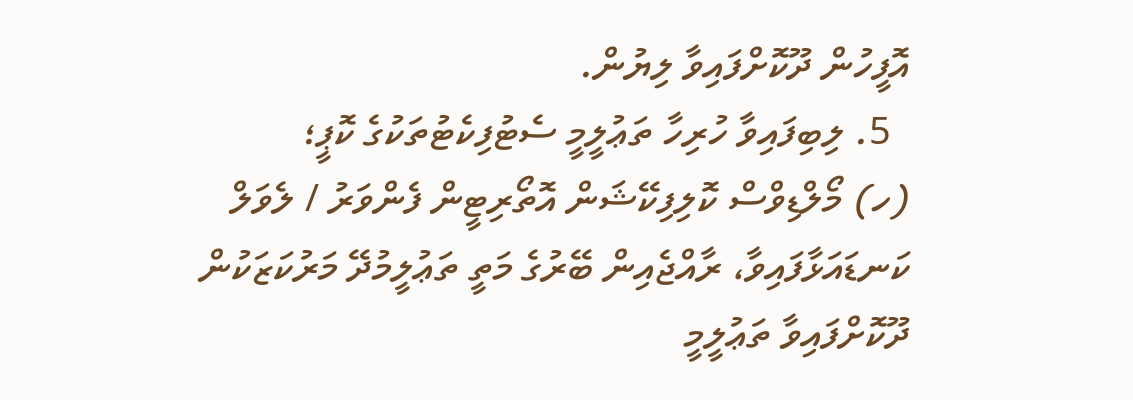އޮފީހުން ދޫކޮށްފައިވާ ލިޔުން.
  5. ލިބިފައިވާ ހުރިހާ ތަޢުލީމީ ސެޓުފިކެޓުތަކުގެ ކޮޕީ؛
(ހ) މޯލްޑިވްސް ކޮލިފިކޭޝަން އޮތޯރިޓީން ފެންވަރު / ލެވަލް ކަނޑައަޅާފައިވާ، ރާއްޖެއިން ބޭރުގެ މަތީ ތަޢުލީމުދޭ މަރުކަޒަކުން ދޫކޮށްފައިވާ ތަޢުލީމީ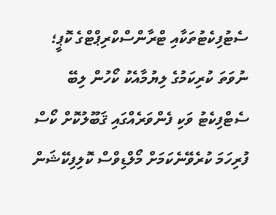ސެޓުފިކެޓުތަކާއި ޓްރާންސްކްރިޕްޓްގެ ކޮޕީ؛ ނުވަތަ ކުރިކަމުގެ ލިޔުމާއެކު ކޯހުން ލިބޭ ސެޓްފިކެޓު ވަކި ފެންވަރެއްގައި ޤަބޫލުކޮށް ކޯސް ފުރިހަމަ ކުރެވޭނެކަމަށް މޯލްޑިވްސް ކޮލިފިކޭޝަން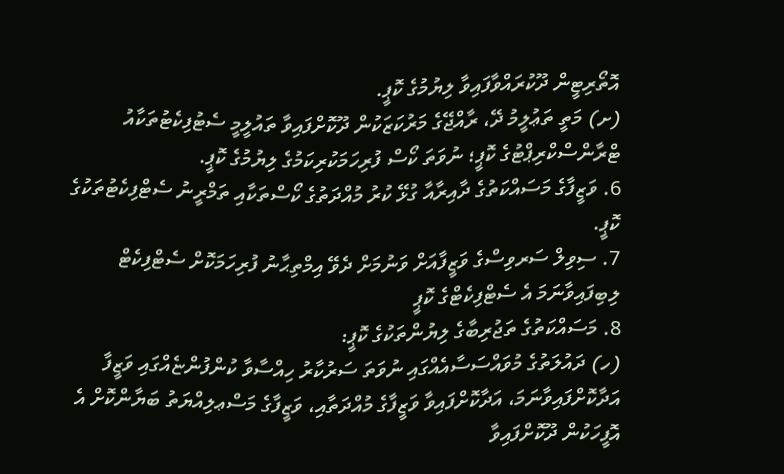އޮތޯރިޓީން ދޫކުރައްވާފައިވާ ލިޔުމުގެ ކޮޕީ.
(ށ) މަތީ ތަޢުލީމު ދޭ، ރާއްޖޭގެ މަރުކަޒަކުން ދޫކޮށްފައިވާ ތައުލީމީ ސެޓުފިކެޓުތަކާއު ޓްރާންސްކްރިޕްޓުގެ ކޮޕީ؛ ނުވަތަ ކޯސް ފުރިހަމަކުރިކަމުގެ ލިޔުމުގެ ކޮޕީ.
6. ވަޒީފާގެ މަސައްކަތުގެ ދާއިރާއާ ގުޅޭ ކުރު މުއްދަތުގެ ކޯސްތަކާއި ތަމްރީނު ސެޓްފިކެޓުތަކުގެ ކޮޕީ.
7. ސިވިލް ސަރވިސްގެ ވަޒީފާއަށް ވަނުމަށް ދެވޭ އިމްތިޙާނު ފުރިހަމަކޮށް ސެޓްފިކެޓް ލިބިފައިވާނަމަ އެ ސެޓްފިކެޓްގެ ކޮޕީ
8. މަސައްކަތުގެ ތަޖުރިބާގެ ލިޔުންތަކުގެ ކޮޕީ:
(ހ) ދައުލަތުގެ މުވައްސަސާއެއްގައި ނުވަތަ ސަރުކާރު ހިއްސާވާ ކުންފުންޏެއްގައި ވަޒީފާ އަދާކޮށްފައިވާނަމަ، އަދާކޮށްފައިވާ ވަޒީފާގެ މުއްދަތާއި، ވަޒީފާގެ މަސްޢލިއްޔަތު ބަޔާންކޮށް އެ އޮފީހަކުން ދޫކޮށްފައިވާ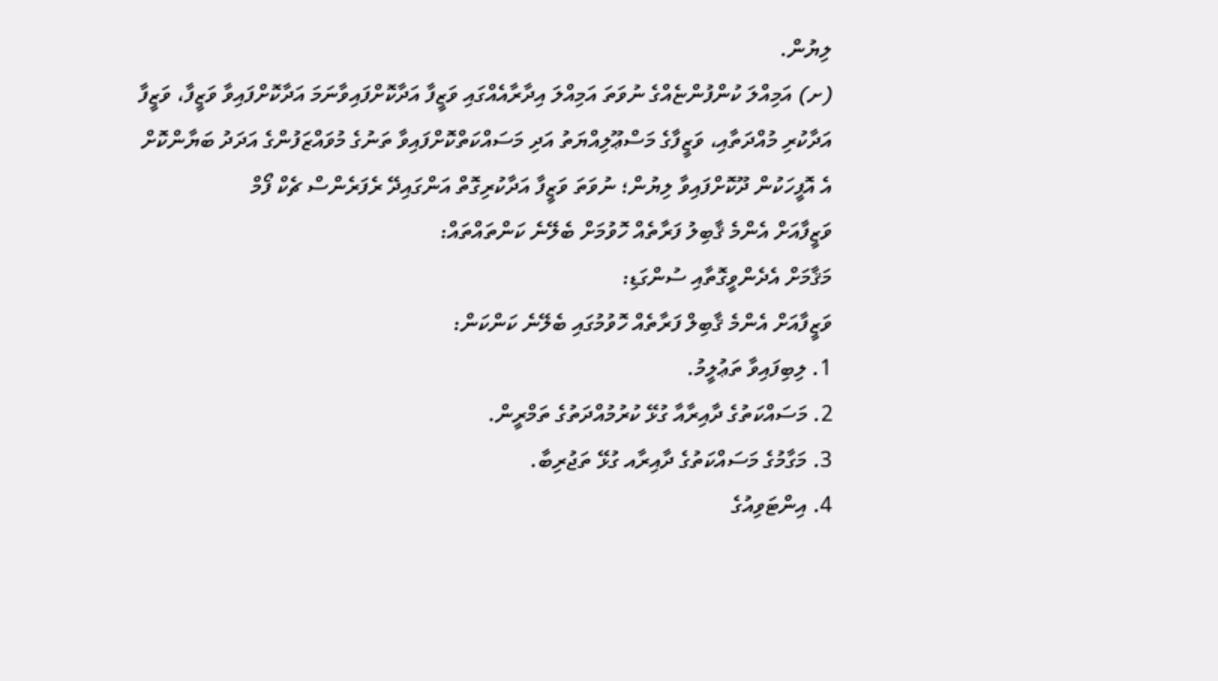ލިޔުން.
(ށ) އަމިއްލަ ކުންފުންޏެއްގެ ނުވަތަ އަމިއްލަ އިދާރާއެއްގައި ވަޒީފާ އަދާކޮށްފައިވާނަމަ އަދާކޮށްފައިވާ ވަޒީފާ، ވަޒީފާ އަދާކުރި މުއްދަތާއި، ވަޒީފާގެ މަސްޢޫލިއްޔަތު އަދި މަސައްކަތްކޮށްފައިވާ ތަނުގެ މުވައްޒަފުންގެ އަދަދު ބަޔާންކޮށް އެ އޮފީހަކުން ދޫކޮށްފައިވާ ލިޔުން؛ ނުވަތަ ވަޒީފާ އަދާކުރިގޮތް އަންގައިދޭ ރެފަރެންސް ޗެކް ފޯމް
ވަޒީފާއަށް އެންމެ ޤާބިލު ފަރާތެއް ހޮވުމަށް ބެލޭނެ ކަންތައްތައް:
މަޤާމަށް އެދެންވީގޮތާއި ސުންގަޑި:
ވަޒީފާއަށް އެންމެ ޤާބިލް ފަރާތެއް ހޮވުމުގައި ބެލޭނެ ކަންކަން:
1. ލިބިފައިވާ ތަޢުލީމު.
2. މަސައްކަތުގެ ދާއިރާއާ ގުޅޭ ކުރުމުއްދަތުގެ ތަމްރީން.
3. މަގާމުގެ މަސައްކަތުގެ ދާއިރާއ ގުޅޭ ތަޖުރިބާ.
4. އިންޓަވިއުގެ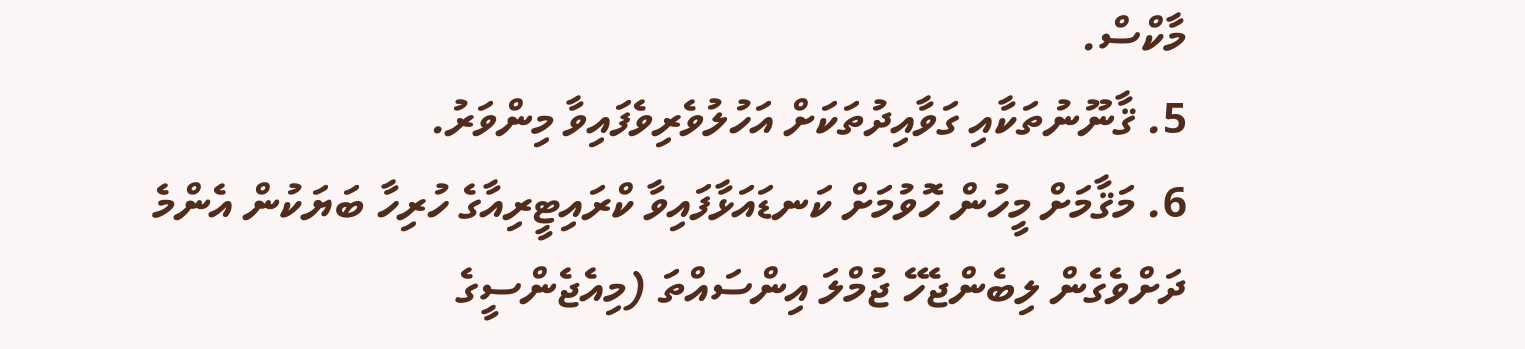މާކްސް.
5. ޤާނޫނުތަކާއި ގަވާއިދުތަކަށް އަހުލުވެރިވެފައިވާ މިންވަރު.
6. މަޤާމަށް މީހުން ހޮވުމަށް ކަނޑައަޅާފައިވާ ކްރައިޓީރިއާގެ ހުރިހާ ބަޔަކުން އެންމެ ދަށްވެގެން ލިބެންޖެހޭ ޖުމްލަ އިންސައްތަ (މިއެޖެންސީގެ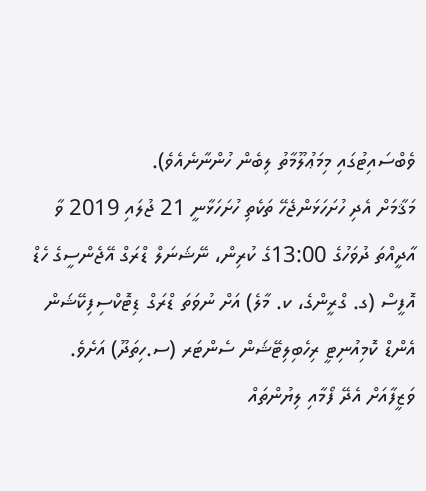ވެބްސައިޓުގައި މިމަޢުލޫމާތު ލިބެން ހުންނާނެއެވެ).
މަޤާމަށް އެދި ހުށަހަޅަންޖެހޭ ތަކެތި ހުށަހަޅާނީ 21 ޖުލައި 2019 ވާ އާދީއްތަ ދުވަހުގެ 13:00ގެ ކުރިން، ނޭޝަނަލް ޑްރަގް އޭޖެންސީގެ ހެޑް އޮފީސް (ގ. ގްރީންގެ، ކ. މާލެ) އަށް ނުވަތަ ޑްރަގް ޑިޓޮކްސިފިކޭޝަން އެންޑް ކޮމިއުނިޓީ ރިހެބިލިޓޭޝަން ސެންޓަރ (ސ.ހިތަދޫ) އަށެވެ. ވަޒީފާއަށް އެދޭ ފޯމާއި ލިޔުންތައް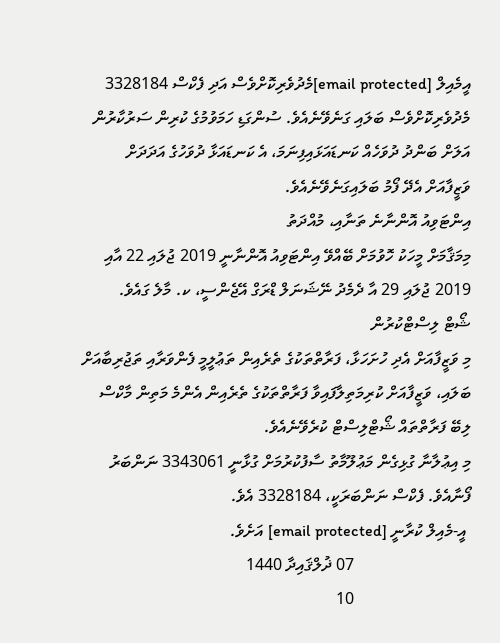އީމެއިލް [email protected]މެދުވެރިކޮށްވެސް އަދި ފެކްސް 3328184 މެދުވެރިކޮށްވެސް ބަލައި ގަނެވޭނެއެވެ. ސުންގަޑި ހަމަވުމުގެ ކުރިން ސަރުކާރުން އަލަށް ބަންދު ދުވަހެއް ކަނޑައަޅައިފިނަމަ، އެ ކަނޑައަޅާ ދުވަހުގެ އަދަދަށް ވަޒީފާއަށް އެދޭ ފޯމު ބަލައިގަނެވޭނެއެވެ.
އިންޓަވިއު އޮންނާނެ ތަނާއި، މުއްދަތު
މިމަޤާމަށް މީހަކު ހޮވުމަށް ބޭއްވޭ އިންޓަވިއު އޮންނާނީ 2019 ޖުލައި 22 އާއި 2019 ޖުލައި 29 އާ ދެމެދު ނޭޝަނަލް ޑްރަގް އޭޖެންސީ، ކ. މާލެ ގައެވެ.
ޝޯޓް ލިސްޓްކުރުން
މި ވަޒީފާއަށް އެދި ހުށަހަޅާ، ފަރާތްތަކުގެ ތެރެއިން ތަޢުލީމީ ފެންވަރާއި ތަޖުރިބާއަށް ބަލައި، ވަޒީފާއަށް ކުރިމަތިލާފައިވާ ފަރާތްތަކުގެ ތެރެއިން އެންމެ މަތިން މާކްސް ލިބޭ ފަރާތްތައް ޝޯޓްލިސްޓް ކުރެވޭނެއެވެ.
މި އިޢުލާނާ ގުޅިގެން މަޢުލޫމާތު ސާފުކުރުމަށް ގުޅާނީ 3343061 ނަންބަރު ފޯނާއެވެ. ފެކްސް ނަންބަރަކީ، 3328184 އެވެ.
 އީ-މެއިލް ކުރާނީ [email protected] އަށެވެ.
                            07 ޛުލްޤައިދާ 1440
                            10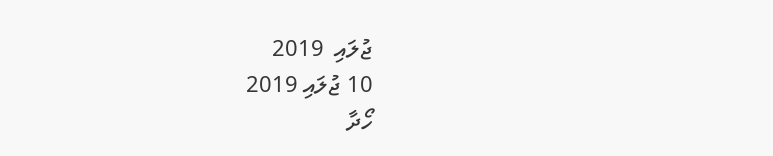ޖުލައި  2019
10 ޖުލައި 2019
ހޯދާ